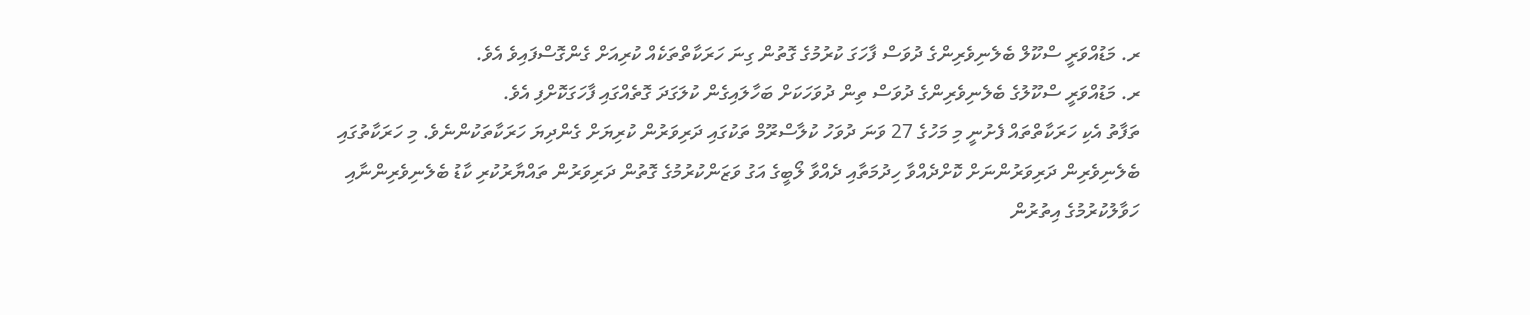ރ. މަޑުއްވަރީ ސްކޫލް ބެލެނިވެރިންގެ ދުވަސް ފާހަގަ ކުރުމުގެ ގޮތުން ގިނަ ހަރަކާތްތަކެއް ކުރިއަށް ގެންގޮސްފައިވެ އެވެ.
ރ. މަޑުއްވަރީ ސްކޫލުގެ ބެލެނިވެރިންގެ ދުވަސް ތިން ދުވަހަކަށް ބަހާލައިގެން ކުލަގަދަ ގޮތެއްގައި ފާހަގަކޮށްފި އެވެ.
ތަފާތު އެކި ހަރަކާތްތައް ފެށުނީ މި މަހުގެ 27 ވަނަ ދުވަހު ކުލާސްރޫމް ތަކުގައި ދަރިވަރުން ކުރިޔަށް ގެންދިޔަ ހަރަކާތަކުންނެވެ. މި ހަރަކާތުގައި ބެލެނިވެރިން ދަރިވަރުންނަށް ކޮށްދެއްވާ ހިދުމަތާއި ދެއްވާ ލޯބީގެ އަގު ވަޒަންކުރުމުގެ ގޮތުން ދަރިވަރުން ތައްޔާރުކުރި ކާޑު ބެލެނިވެރިންނާއި ހަވާލުކުރުމުގެ އިތުރުން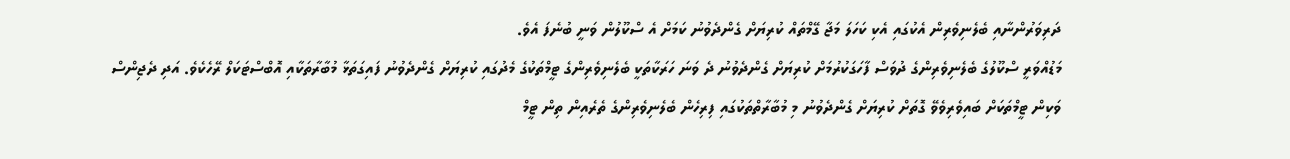ދަރިވަރުންނާއި ބެލެނިވެރިން އެކުގައި އެކި ކަހަލަ މަޖާ ގޭމްތައް ކުރިޔަށް ގެންދެވުނު ކަމަށް އެ ސްކޫލުން ވަނީ ބުނެފަ އެވެ.
މަޑުއްވަރީ ސްކޫލުގެ ބެލެނިވެރިންގެ ދުވަސް ފާހަގަކުރުމަށް ކުރިޔަށް ގެންދެވުނު ދެ ވަނަ ހަރަކާތަކީ ބެލެނިވެރިންގެ ޓީމްތަކުގެ މެދުގައި ކުރިޔަށް ގެންދެވުނު ފައިގަތަޅާ މުބާރާތަކާއި އޮބްސްޓަކަލް ރޭހެކެވެ. އަދި ދެޖިންސް ވަކިން ޓީމްތަކަށް ބައިވެރިވެވޭ ގޮތަށް ކުރިޔަށް ގެންދެވުނު މި މުބާރާތްތަކުގައި ފިރިހެން ބެލެނިވެރިންގެ ތެރެއިން ތިން ޓީމް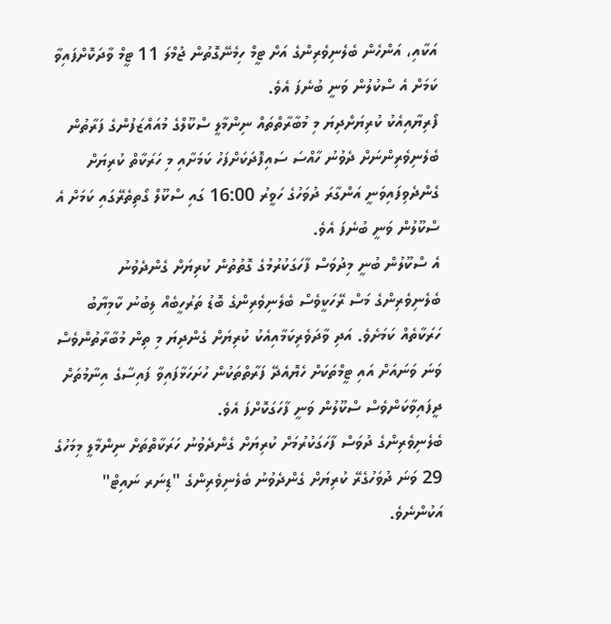އަކާއި، އަންހެން ބެލެނިވެރިންގެ އަށް ޓީމް ހިމެނޭގޮތުން ޖުމްލަ 11 ޓީމް ވާދަކޮށްފައިވާ ކަމަށް އެ ސްކުލުން ވަނީ ބުނެފަ އެވެ.
ފޯރިޔާއިއެކު ކުރިޔަށްދިޔަ މި މުބާރާތްތައް ނިންމާލީ ސްކޫލްގެ މުއައްޒަފުންގެ ފަރާތުން ބެލެނިވެރިންނަށް ދެވުނު ހާއްސަ ސައިފޮދަކަށްފަހު ކަމަށާއި މި ހަރަކާތް ކުރިޔަށް ގެންދެވިފައިވަނީ އަންގާރަ ދުވަހުގެ ހަވީރު 16:00 ގައި ސްކޫލް ގޯތިތެރޭގައި ކަމަށް އެ ސްކޫލުން ވަނީ ބުނެފަ އެވެ.
އެ ސްކޫލުން ބުނީ މިދުވަސް ފާހަގަކުރުމުގެ ގޮތުތުން ކުރިޔަށް ގެންދެވުނު ބެލެނިވެރިންގެ މަސް ރޭހަކީވެސް ބެލެނިވެރިންގެ ބޮޑު ތަރުހީބެއް ލިބުނު ކާމިޔާބު ހަރަކާތެއް ކަމަށެވެ. އަދި ވާދަވެރިކަމާއިއެކު ކުރިޔަށް ގެންދިޔަ މި ތިން މުބާރާތުންވެސް ވަނަ ވަނައަށް އައި ޓީމްތަކަށް ހެޔޮއެދޭ ފަރާތްތަކުން ހުށަހަޅާފައިވާ ފައިސާގެ އިނާމުތަށް ދީފައިވާކަންވެސް ސްކޫލުން ވަނީ ފާހަގަކޮށްފަ އެވެ.
ބެލެނިވެރިންގެ ދުވަސް ފާހަގަކުރުމަށް ކުރިޔަށް ގެންދެވުނު ހަރަކާތްތަށް ނިންމާލީ މިމަހުގެ 29 ވަނަ ދުވަހުގެރޭ ކުރިޔަށް ގެންދެވުނު ބެލެނިވެރިންގެ "ޑިނަރ ނައިޓް" އަކުންނެވެ.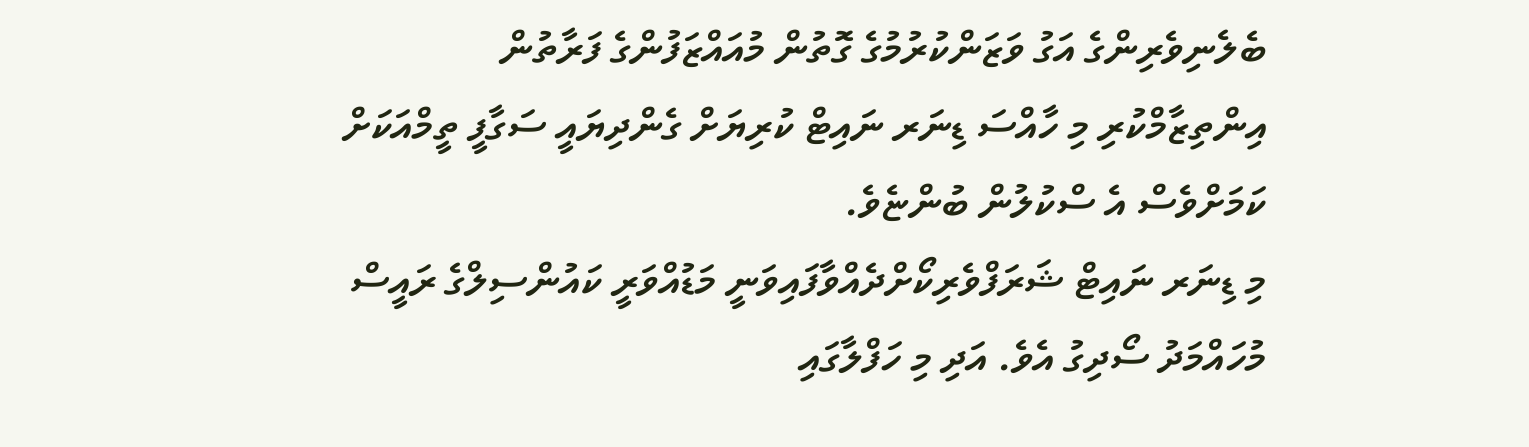ބެލެނިވެރިންގެ އަގު ވަޒަންކުރުމުގެ ގޮތުން މުއައްޒަފުންގެ ފަރާތުން އިންތިޒާމްކުރި މި ހާއްސަ ޑިނަރ ނައިޓް ކުރިޔަށް ގެންދިޔައީ ސަގާފީ ތީމްއަކަށް ކަމަށްވެސް އެ ސްކުލުން ބުންޏެވެ.
މި ޑިނަރ ނައިޓް ޝަރަފްވެރިކޯށްދެއްވާފައިވަނީ މަޑުއްވަރީ ކައުންސިލްގެ ރައީސް މުހައްމަދު ސޯދިގު އެވެ. އަދި މި ހަފްލާގައި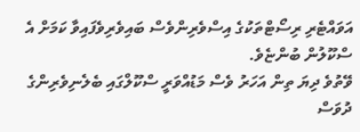އަވައްޓެރި ރިސޯޓްތަކުގެ އިސްވެރިންވެސް ބައިވެރިވެފައިވާ ކަމަށް އެ ސްކޫލުން ބުންޏެވެ.
ވޭތުވެ ދިޔަ ތިން އަހަރު ވެސް މަޑުއްވަރީ ސްކޫލްގައި ބެލެނިވެރިންގެ ދުވަސް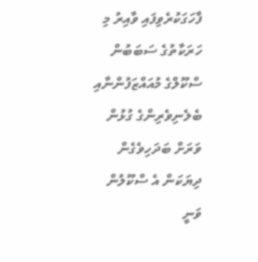ފާހަގަކުރެވިފައި ވާއިރު މި ހަރަކާތުގެ ސަބަބުން ސްކޫލްގެ މުއައްޒަފުންނާއި ބެލެނިވެރިންގެ ގުޅުން ވަރަށް ބަދަހިވެގެން ދިޔަކަން އެ ސްކޫލުން ވަނީ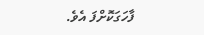ފާހަގަކޮށްފަ އެވެ.